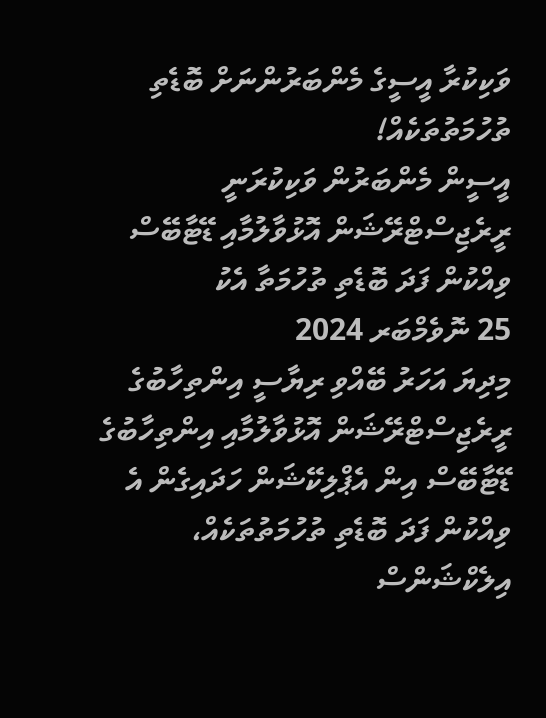ވަކިކުރާ އީސީގެ މެންބަރުންނަށް ބޮޑެތި ތުހުމަތުތަކެއް!
އީސީން މެންބަރުން ވަކިކުރަނީ ރީރެޖިސްޓްރޭޝަން އޮޅުވާލުމާއި ޑޭޓާބޭސް ވިއްކުން ފަދަ ބޮޑެތި ތުހުމަތާ އެކު
25 ނޮވެމްބަރ 2024
މިދިޔަ އަހަރު ބޭއްވި ރިޔާސީ އިންތިހާބުގެ ރީރެޖިސްޓްރޭޝަން އޮޅުވާލުމާއި އިންތިހާބުގެ ޑޭޓާބޭސް އިން އެޕްލިކޭޝަން ހަދައިގެން އެ ވިއްކުން ފަދަ ބޮޑެތި ތުހުމަތުތަކެއް، އިލެކްޝަންސް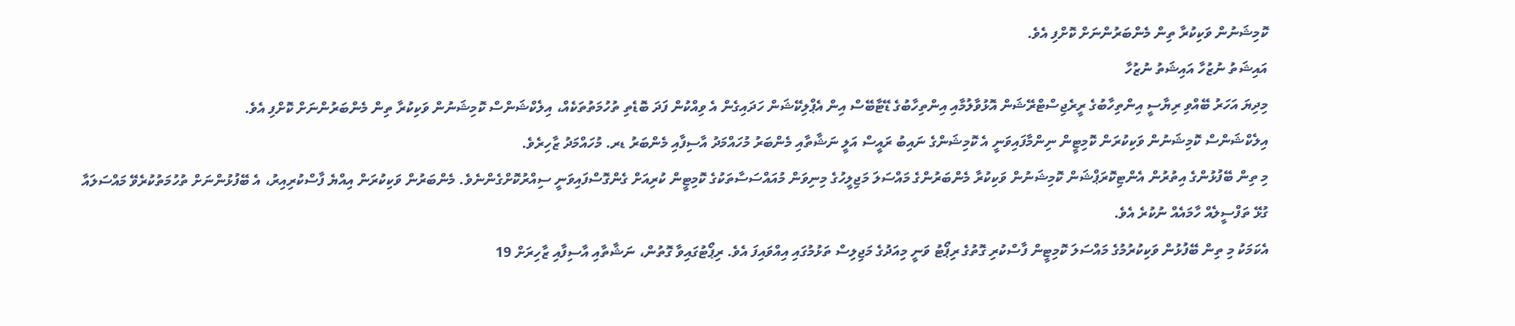ކޮމިޝަނުން ވަކިކުރާ ތިން މެންބަރުންނަށް ކޮށްފި އެވެ.
އައިޝަތު ނުޒުހާ އައިޝަތު ނުޒުހާ
މިދިޔަ އަހަރު ބޭއްވި ރިޔާސީ އިންތިހާބުގެ ރީރެޖިސްޓްރޭޝަން އޮޅުވާލުމާއި އިންތިހާބުގެ ޑޭޓާބޭސް އިން އެޕްލިކޭޝަން ހަދައިގެން އެ ވިއްކުން ފަދަ ބޮޑެތި ތުހުމަތުތަކެއް، އިލެކްޝަންސް ކޮމިޝަނުން ވަކިކުރާ ތިން މެންބަރުންނަށް ކޮށްފި އެވެ.
އިލެކްޝަންސް ކޮމިޝަނުން ވަކިކުރަން ކޮމިޓީން ނިންމާފައިވަނީ އެ ކޮމިޝަންގެ ނައިބު ރައީސް އަލީ ނަޝާތާއި މެންބަރު މުހައްމަދު އާސިފާއި މެންބަރު ޑރ. މުހައްމަދު ޒާހިރެވެ.
މި ތިން ބޭފުޅުންގެ އިތުރުން އެންޓިކޮރަޕްޝަން ކޮމިޝަނުން ވަކިކުރާ މެންބަރުންގެ މައްސަލަ މަޖިލީހުގެ މިނިވަން މުއައްސަސާތަކުގެ ކޮމިޓީން ކުރިއަށް ގެންގޮސްފައިވަނީ ސިއްރުކޮށްގެންނެވެ. މެންބަރުން ވަކިކުރަން އިއްޔެ ފާސްކުރިއިރު، އެ ބޭފުޅުންނަށް ތުހުމަތުކުރެވޭ މައްސަލައާ ގުޅޭ ތަފްސީލެއް ހާމައެއް ނުކުރެ އެވެ.
އެކަމަކު މި ތިން ބޭފުޅުން ވަކިކުރުމުގެ މައްސަލަ ކޮމިޓީން ފާސްކުރި ގޮތުގެ ރިޕޯޓު ވަނީ މިއަދުގެ މަޖިލިސް ތަޅުމުގައި އިއްވައިފަ އެވެ. ރިޕޯޓުގައިވާ ގޮތުން، ނަޝާތާއި އާސިފާއި ޒާހިރަށް 19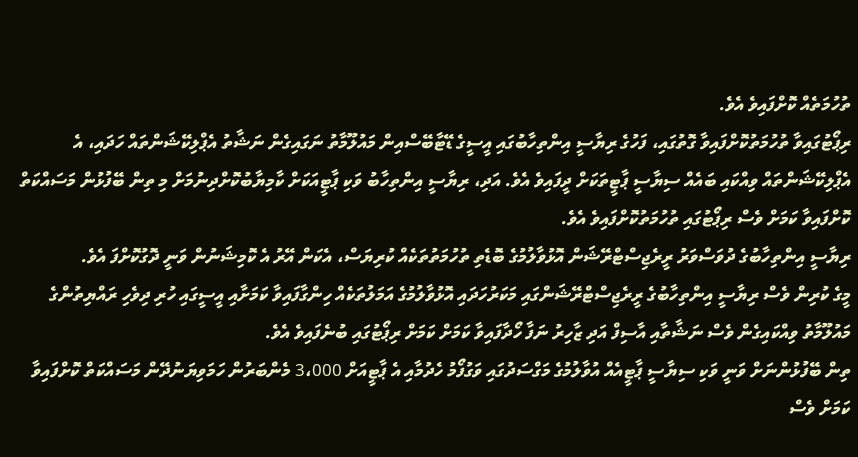ތުހުމަތެއް ކޮށްފައިވެ އެވެ.
ރިޕޯޓުގައިވާ ތުހުމަތުކޮށްފައިވާ ގޮތުގައި، ފަހުގެ ރިޔާސީ އިންތިހާބުގައި އީސީގެ ޑޭޓާބޭސްއިން މައުލޫމާތު ނަގައިގެން ނަޝާތު އެޕްލިކޭޝަންތައް ހަދައި، އެ އެޕްލިކޭޝަންތައް ވިއްކައި ބައެއް ސިޔާސީ ޕާޓީތަކަށް ދީފައިވެ އެވެ. އަދި، ރިޔާސީ އިންތިހާބު ވަކި ޕާޓީއަކަށް ކާމިޔާބުކޮށްދިނުމަށް މި ތިން ބޭފުޅުން މަސައްކަތް ކޮށްފައިވާ ކަމަށް ވެސް ރިޕޯޓުގައި ތުހުމަތުކޮށްފައިވެ އެވެ.
ރިޔާސީ އިންތިހާބުގެ ދުވަސްވަރު ރީރެޖިސްޓްރޭޝަން އޮޅުވާލުމުގެ ބޮޑެތި ތުހުމަތުތަކެއް ކުރިޔަސް، އެކަން އޭރު އެ ކޮމިޝަނުން ވަނީ ދޮގުކޮށްފަ އެވެ.
މީގެ ކުރިން ވެސް ރިޔާސީ އިންތިހާބުގެ ރީރެޖިސްޓްރޭޝަންގައި މަކަރުހަދައި އޮޅުވާލުމުގެ އަމަލުތަކެއް ހިންގާފައިވާ ކަމަށާއި އީސީގައި ހުރި ދިވެހި ރައްޔިތުންގެ މައުލޫމާތު ވިއްކައިގެން ވެސް ނަޝާތާއި އާސިފް އަދި ޒާހިރު ނަފާ ހޯދާފައިވާ ކަމަށް ކަމަށް ރިޕޯޓުގައި ބުނެފައިވެ އެވެ.
ތިން ބޭފުޅުންނަށް ވަނީ ވަކި ސިޔާސީ ޕާޓީއެއް އުވާލުމުގެ މަގްސަދުގައި ވަގުފޯމު ހެދުމާއި އެ ޕާޓީއަށް 3،000 މެންބަރުން ހަމަވިޔަނުދޭން މަސައްކަތް ކޮށްފައިވާ ކަމަށް ވެސް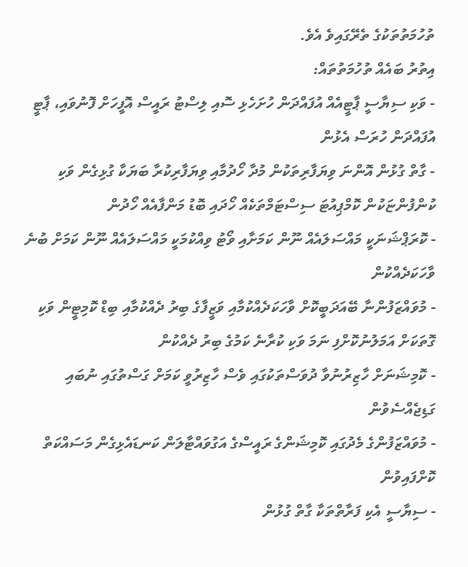ތުހުމަތުތަކުގެ ތެރޭގައިވެ އެވެ.
އިތުރު ބައެއް ތުހުމަތުތައް:
- ވަކި ސިޔާސީ ޕާޓީއެއް އުފައްދަން ހުށަހެޅި ސޮއި ލިސްޓު ރައީސް އޮފީހަށް ފޮނުވައި، ޕާޓީ އުފައްދަން ހުރަސް އެޅުން
- ގާތް ގުޅުން އޮންނަ ވިޔަފާރިތަކުން މުދާ ހޯދުމާއި ވިޔަފާރިކުރާ ބަޔަކާ ގުޅިގެން ވަކި ކުންފުންޏަކުން ކޮމްޕިއުޓަ ސިސްޓަމްތަކެއް ހޯދައި ބޮޑު މަންފާއެއް ހޯދުން
- ކޮރަޕްޝަނަކީ މައްސަލައެއް ނޫން ކަމަށާއި ވޯޓު ވިއްކުމަކީ މައްސަލައެއް ނޫން ކަމަށް ބުނެ ވާހަކަދެއްކުން
- މުވައްޒަފުންނާ ބޭއަދަބީކޮށް ވާހަކަދެއްކުމާއި ވަޒީފާގެ ބިރު ދެއްކުމާއި ބިޑް ކޮމިޓީން ވަކި ގޮތަކަށް އަމަލުނުކޮށްފި ނަމަ ވަކި ކުރާނެ ކަމުގެ ބިރު ދެއްކުން
- ކޮމިޝަނަށް ހާޒިރުނުވާ ދުވަސްތަކުގައި ވެސް ހާޒިރުވީ ކަމަށް ގަސްތުގައި ނުބައި ގަޑިޖެއްސެވުން
- މުވައްޒަފުންގެ މެދުގައި ކޮމިޝަންގެ ރައީސްގެ އަގުވައްޓާލަން ކަނޑައެޅިގެން މަސައްކަތް ކޮށްފައިވުން
- ސިޔާސީ އެކި ފަރާތްތަކާ ގާތް ގުޅުން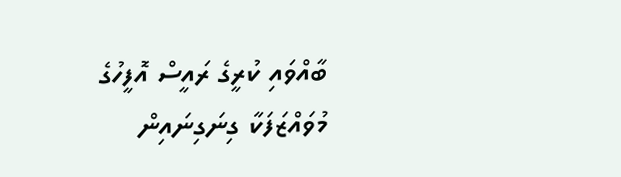ބާއްވައި ކުރީގެ ރައީސް އޮފީހުގެ މުވައްޒަފަކާ ގިނަގިނައިން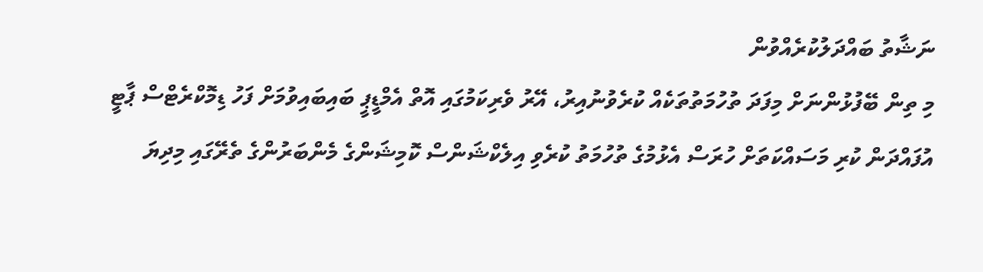ނަޝާތު ބައްދަލުކުރެއްވުން
މި ތިން ބޭފުޅުންނަށް މިފަދަ ތުހުމަތުތަކެއް ކުރެވުނުއިރު، އޭރު ވެރިކަމުގައި އޮތް އެމްޑީޕީ ބައިބައިވުމަށް ފަހު ޑިމޮކްރެޓްސް ޕާޓީ އުފައްދަން ކުރި މަސައްކަތަށް ހުރަސް އެޅުމުގެ ތުހުމަތު ކުރެވި އިލެކްޝަންސް ކޮމިޝަންގެ މެންބަރުންގެ ތެރޭގައި މިދިޔަ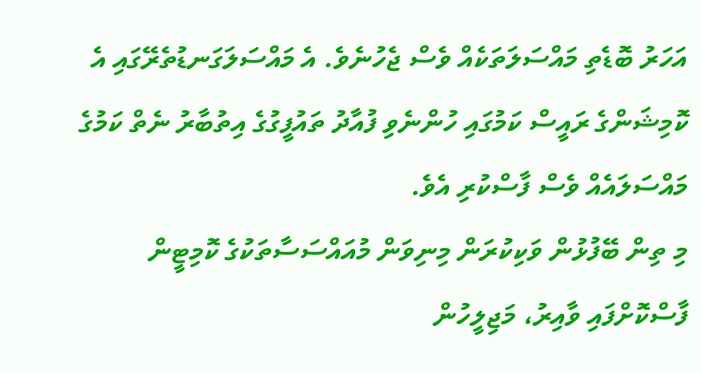އަހަރު ބޮޑެތި މައްސަލަތަކެއް ވެސް ޖެހުނެވެ. އެ މައްސަލަގަނޑުތެރޭގައި އެ ކޮމިޝަންގެ ރައީސް ކަމުގައި ހުންނެވި ފުއާދު ތައުފީގުގެ އިތުބާރު ނެތް ކަމުގެ މައްސަލައެއް ވެސް ފާސްކުރި އެވެ.
މި ތިން ބޭފުޅުން ވަކިކުރަން މިނިވަން މުއައްސަސާތަކުގެ ކޮމިޓީން ފާސްކޮށްފައި ވާއިރު، މަޖިލީހުން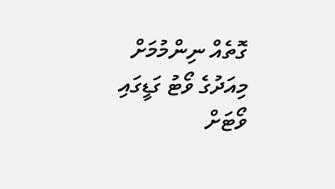ގޮތެއް ނިންމުމަށް މިއަދުގެ ވޯޓު ގަޑީގައި ވޯޓަށް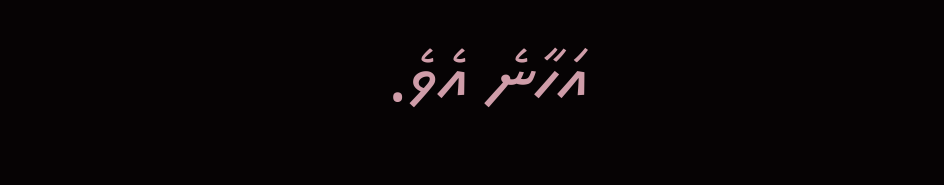އަހާނެ އެވެ.